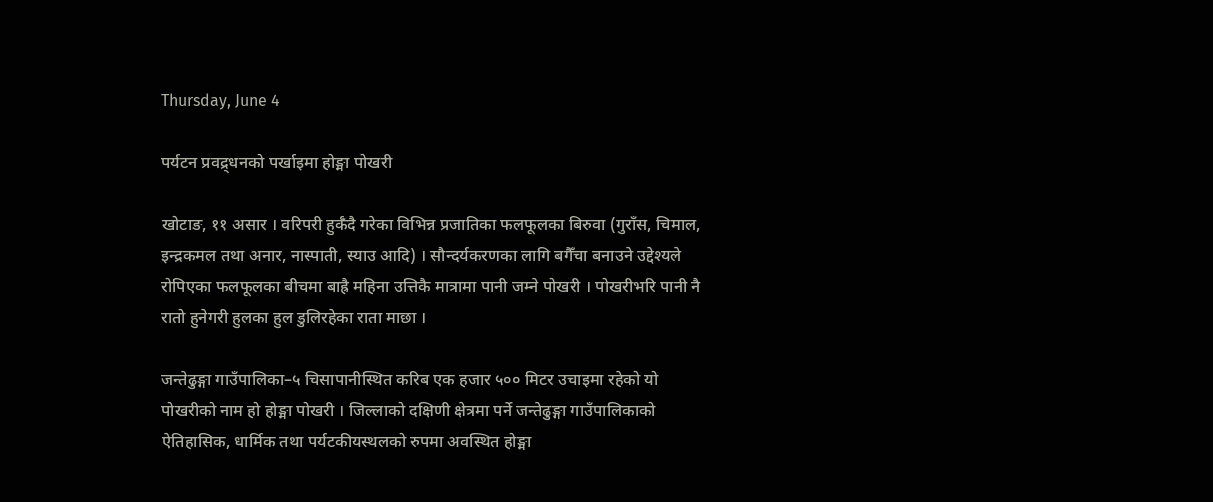Thursday, June 4

पर्यटन प्रवद्र्धनको पर्खाइमा होङ्मा पोखरी

खोटाङ, ११ असार । वरिपरी हुर्कँदै गरेका विभिन्न प्रजातिका फलफूलका बिरुवा (गुराँस, चिमाल, इन्द्रकमल तथा अनार, नास्पाती, स्याउ आदि) । सौन्दर्यकरणका लागि बगैँचा बनाउने उद्देश्यले रोपिएका फलफूलका बीचमा बाह्रै महिना उत्तिकै मात्रामा पानी जम्ने पोखरी । पोखरीभरि पानी नै रातो हुनेगरी हुलका हुल डुलिरहेका राता माछा ।

जन्तेढुङ्गा गाउँपालिका–५ चिसापानीस्थित करिब एक हजार ५०० मिटर उचाइमा रहेको यो पोखरीको नाम हो होङ्मा पोखरी । जिल्लाको दक्षिणी क्षेत्रमा पर्ने जन्तेढुङ्गा गाउँपालिकाको ऐतिहासिक, धार्मिक तथा पर्यटकीयस्थलको रुपमा अवस्थित होङ्मा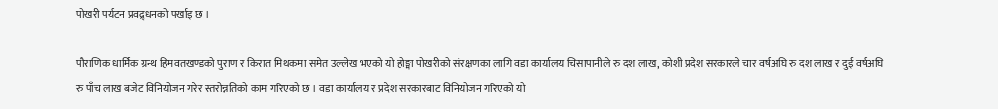पोखरी पर्यटन प्रवद्र्धनको पर्खाइ छ ।

पौराणिक धार्मिक ग्रन्थ हिमवतखण्डको पुराण र किरात मिथकमा समेत उल्लेख भएको यो होङ्मा पोखरीको संरक्षणका लागि वडा कार्यालय चिसापानीले रु दश लाख, कोशी प्रदेश सरकारले चार वर्षअघि रु दश लाख र दुई वर्षअघि रु पाँच लाख बजेट विनियोजन गरेर स्तरोन्नतिको काम गरिएको छ । वडा कार्यालय र प्रदेश सरकारबाट विनियोजन गरिएको यो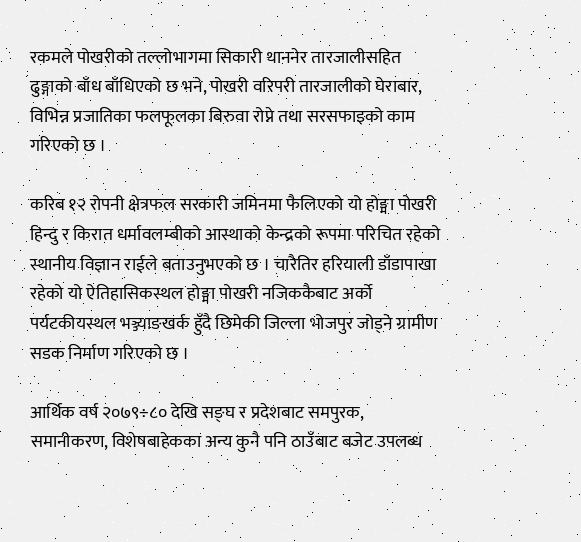रकमले पोखरीको तल्लोभागमा सिकारी थाननेर तारजालीसहित ढुङ्गाको बाँध बाँधिएको छ भने, पोखरी वरिपरी तारजालीको घेराबार, विभिन्न प्रजातिका फलफूलका बिरुवा रोप्ने तथा सरसफाइको काम गरिएको छ ।

करिब १२ रोपनी क्षेत्रफल सरकारी जमिनमा फैलिएको यो होङ्मा पोखरी हिन्दु र किरात धर्मावलम्बीको आस्थाको केन्द्रको रूपमा परिचित रहेको स्थानीय विज्ञान राईले बताउनुभएको छ । चारैतिर हरियाली डाँडापाखा रहेको यो ऐतिहासिकस्थल होङ्मा पोखरी नजिककैबाट अर्को पर्यटकीयस्थल भञ्ज्याङखर्क हुँदै छिमेकी जिल्ला भोजपुर जोड्ने ग्रामीण सडक निर्माण गरिएको छ ।

आर्थिक वर्ष २०७९÷८० देखि सङ्घ र प्रदेशबाट समपुरक, समानीकरण, विशेषबाहेकका अन्य कुनै पनि ठाउँबाट बजेट उपलब्ध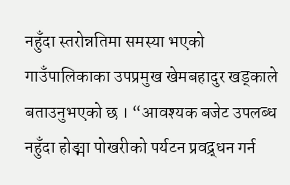नहुँदा स्तरोन्नतिमा समस्या भएको गाउँपालिकाका उपप्रमुख खेमबहादुर खड्काले बताउनुभएको छ । “आवश्यक बजेट उपलब्ध नहुँदा होङ्मा पोखरीको पर्यटन प्रवद्र्धन गर्न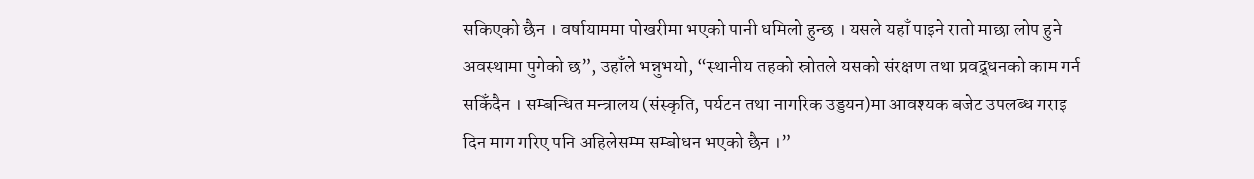सकिएको छैन । वर्षायाममा पोखरीमा भएको पानी धमिलो हुन्छ । यसले यहाँ पाइने रातो माछा लोप हुने अवस्थामा पुगेको छ”, उहाँले भन्नुभयो, “स्थानीय तहको स्रोतले यसको संरक्षण तथा प्रवद्र्धनको काम गर्न सकिँदैन । सम्बन्धित मन्त्रालय (संस्कृति, पर्यटन तथा नागरिक उड्डयन)मा आवश्यक बजेट उपलब्ध गराइ दिन माग गरिए पनि अहिलेसम्म सम्बोधन भएको छैन ।”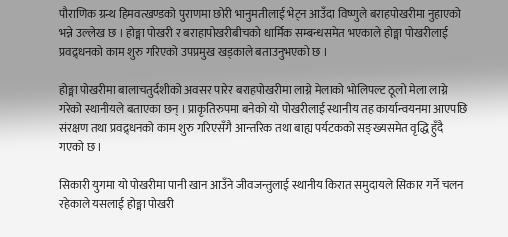पौराणिक ग्रन्थ हिमवत्खण्डको पुराणमा छोरी भानुमतीलाई भेट्न आउँदा विष्णुले बराहपोखरीमा नुहाएको भन्ने उल्लेख छ । होङ्मा पोखरी र बराहापोखरीबीचको धार्मिक सम्बन्धसमेत भएकाले होङ्मा पोखरीलाई प्रवद्र्धनको काम शुरु गरिएको उपप्रमुख खड्काले बताउनुभएको छ ।

होङ्मा पोखरीमा बालाचतुर्दशीको अवसर पारेर बराहपोखरीमा लाग्ने मेलाको भोलिपल्ट ठूलो मेला लाग्ने गरेको स्थानीयले बताएका छन् । प्राकृतिरुपमा बनेको यो पोखरीलाई स्थानीय तह कार्यान्वयनमा आएपछि संरक्षण तथा प्रवद्र्धनको काम शुरु गरिएसँगै आन्तरिक तथा बाह्य पर्यटकको सङ्ख्यसमेत वृद्धि हुँदै गएको छ ।

सिकारी युगमा यो पोखरीमा पानी खान आउँने जीवजन्तुलाई स्थानीय किरात समुदायले सिकार गर्ने चलन रहेकाले यसलाई होङ्मा पोखरी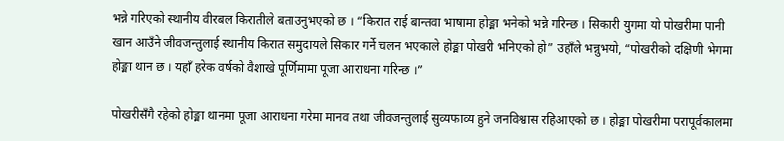भन्ने गरिएको स्थानीय वीरबल किरातीले बताउनुभएको छ । “किरात राई बान्तवा भाषामा होङ्मा भनेको भन्ने गरिन्छ । सिकारी युगमा यो पोखरीमा पानी खान आउँने जीवजन्तुलाई स्थानीय किरात समुदायले सिकार गर्ने चलन भएकाले होङ्मा पोखरी भनिएको हो” उहाँले भन्नुभयो, “पोखरीको दक्षिणी भेगमा होङ्मा थान छ । यहाँ हरेक वर्षको वैशाखे पूर्णिमामा पूजा आराधना गरिन्छ ।”

पोखरीसँगै रहेको होङ्मा थानमा पूजा आराधना गरेमा मानव तथा जीवजन्तुलाई सुव्यफाव्य हुने जनविश्वास रहिआएको छ । होङ्मा पोखरीमा परापूर्वकालमा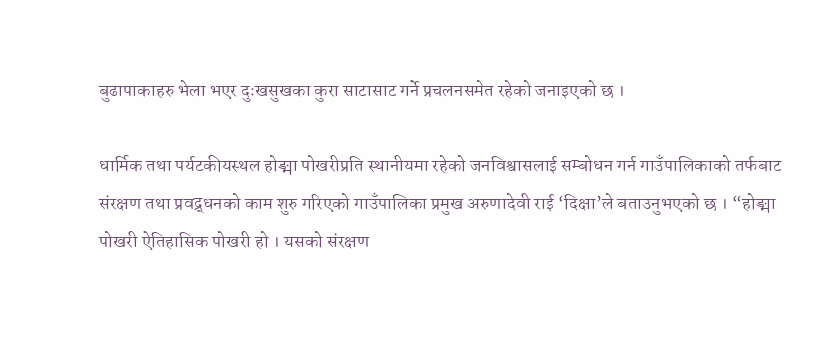बुढापाकाहरु भेला भएर दुःखसुखका कुरा साटासाट गर्ने प्रचलनसमेत रहेको जनाइएको छ ।

धार्मिक तथा पर्यटकीयस्थल होङ्मा पोखरीप्रति स्थानीयमा रहेको जनविश्वासलाई सम्बोधन गर्न गाउँपालिकाको तर्फबाट संरक्षण तथा प्रवद्र्धनको काम शुरु गरिएको गाउँपालिका प्रमुख अरुणादेवी राई ‘दिक्षा’ले बताउनुभएको छ । “होङ्मा पोखरी ऐतिहासिक पोखरी हो । यसको संरक्षण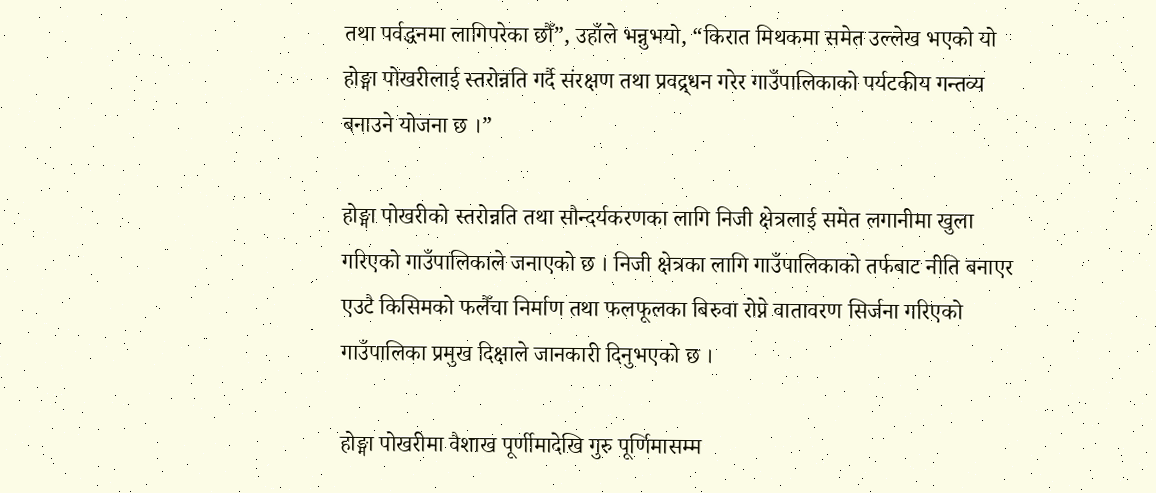तथा पर्वद्धनमा लागिपरेका छौँ”, उहाँले भन्नुभयो, “किरात मिथकमा समेत उल्लेख भएको यो होङ्मा पोखरीलाई स्तरोन्नति गर्दै संरक्षण तथा प्रवद्र्धन गरेर गाउँपालिकाको पर्यटकीय गन्तव्य बनाउने योजना छ ।”

होङ्मा पोखरीको स्तरोन्नति तथा सौन्दर्यकरणका लागि निजी क्षेत्रलाई समेत लगानीमा खुला गरिएको गाउँपालिकाले जनाएको छ । निजी क्षेत्रका लागि गाउँपालिकाको तर्फबाट नीति बनाएर एउटै किसिमको फलैँचा निर्माण तथा फलफूलका बिरुवा रोप्ने वातावरण सिर्जना गरिएको गाउँपालिका प्रमुख दिक्षाले जानकारी दिनुभएको छ ।

होङ्मा पोखरीमा वैशाख पूर्णीमादेखि गुरु पूर्णिमासम्म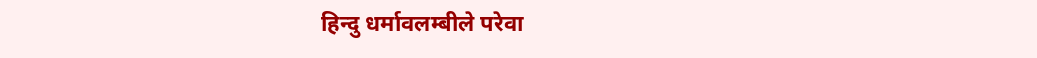हिन्दु धर्मावलम्बीले परेवा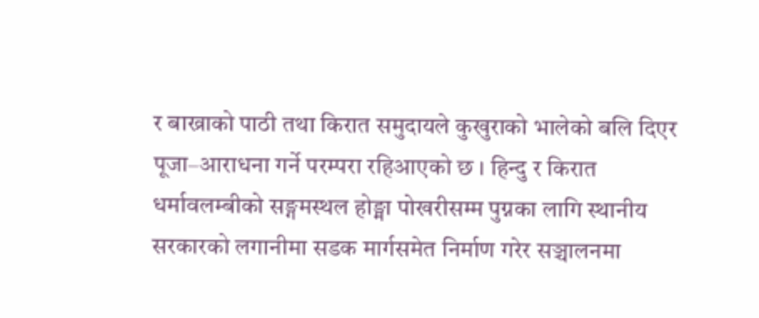र बाख्राको पाठी तथा किरात समुदायले कुखुराको भालेको बलि दिएर पूजा–आराधना गर्ने परम्परा रहिआएको छ । हिन्दु र किरात धर्मावलम्बीको सङ्गमस्थल होङ्मा पोखरीसम्म पुग्नका लागि स्थानीय सरकारको लगानीमा सडक मार्गसमेत निर्माण गरेर सञ्चालनमा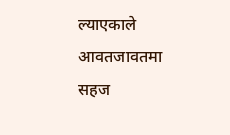ल्याएकाले आवतजावतमा सहज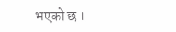भएको छ ।